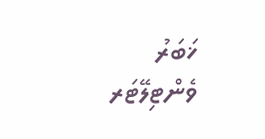ޚަބަރު
ވެންޓިލޭޓަރ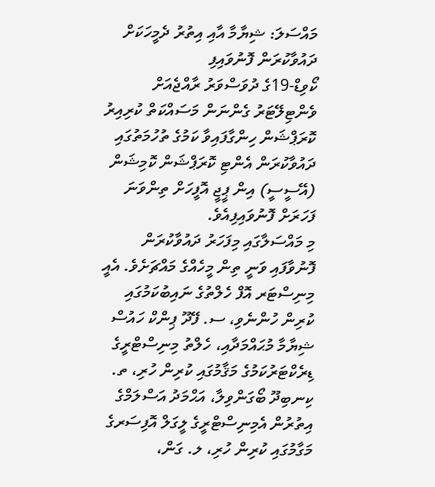މައްސަލަ: ޝިޔާމާ އާއި އިތުރު ދެމީހަކަށް ދައުވާކުރަން ފޮނުވައިފި
ކޯވިޑް-19ގެ ދުވަސްވަރު ރާއްޖެއަށް ވެންޓިލޭޓަރު ގެންނަން މަސައްކަތް ކުރިއިރު ކޮރަޕްޝަން ހިންގާފައިވާ ކަމުގެ ތުހުމަތުގައި ދައުވާކުރަން އެންޓި ކޮރަޕްޝަން ކޮމިޝަން (އޭސީސީ) އިން ޕީޖީ އޮފީހަށް ތިންވަނަ ފަހަރަށް ފޮނުވައިފިއެވެ.
މި މައްސަލާގައި މިފަހަރު ދައުވާކުރަން ފޮނުވާފައި ވަނީ ތިން މީހެއްގެ މައްޗަށެވެ. އެއީ މިނިސްޓަރ އޮފް ހެލްތުގެ ނައިބުކަމުގައި ކުރިން ހުންނެވި، ސ. ފޭދޫ ޕިންކް ހައުސް ޝިޔާމާ މުޙައްމަދާއި، ހެލްތު މިނިސްޓްރީގެ ޑިރެކްޓަރުކަމުގެ މަޤާމުގައި ކުރިން ހުރި، ތ. ކިނބިދޫ ބޯގަންވިލާ، އަޙްމަދު އަސްލަމްގެ އިތުރުން އެމިނިސްޓްރީގެ ލީގަލް އޮފިސަރގެ މަގާމުގައި ކުރިން ހުރި، ލ. ގަން،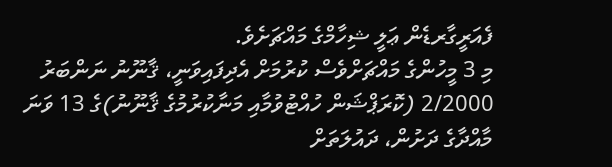ފެއަރީގާރޑެން ޢަލީ ޝިހާމްގެ މައްޗަށެވެ.
މި 3 މީހުންގެ މައްޗަށްވެސް ކުރުމަށް އެދިފައިވަނީ، ޤާނޫނު ނަންބަރު 2/2000 (ކޮރަޕްޝަން ހުއްޓުވުމާއި މަނާކުރުމުގެ ޤާނޫނު)ގެ 13 ވަނަ މާއްދާގެ ދަށުން، ދައުލަތަށް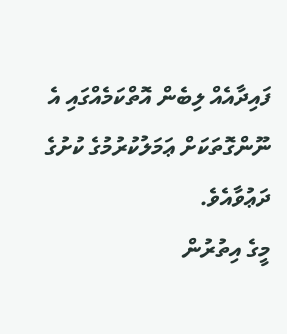ފައިދާއެއް ލިބެން އޮތްކަމެއްގައި އެ ނޫންގޮތަކަށް ޢަމަލުކުރުމުގެ ކުށުގެ ދަޢުވާއެވެ.
މީގެ އިތުރުން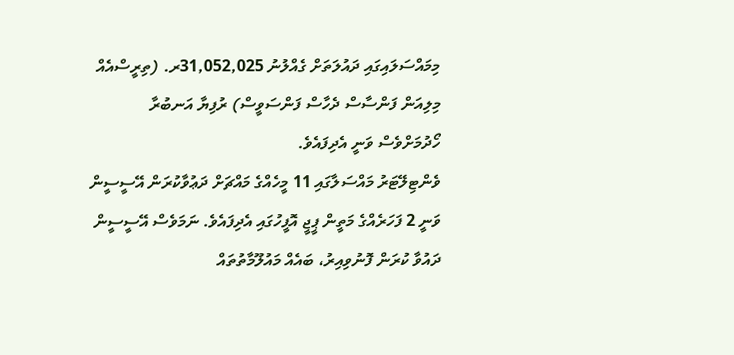މިމައްސަލައިގައި ދައުލަތަށް ގެއްލުނު 31,052,025ރ. (ތިރީސްއެއް މިލިއަން ފަންސާސް ދެހާސް ފަންސަވީސް) ރުފިޔާ އަނބުރާ ހޯދުމަށްވެސް ވަނީ އެދިފައެވެ.
ވެންޓިލޭޓަރު މައްސަލާގައި 11 މީހެއްގެ މައްޗަށް ދަޢުވާކުރަން އޭސީސީން ވަނީ 2 ފަހަރެއްގެ މަތީން ޕީޖީ އޮފީހުގައި އެދިފައެވެ. ނަމަވެސް އޭސީސީން ދައުވާ ކުރަން ފޮނުވިއިރު، ބައެއް މައުލޫމާތުތައް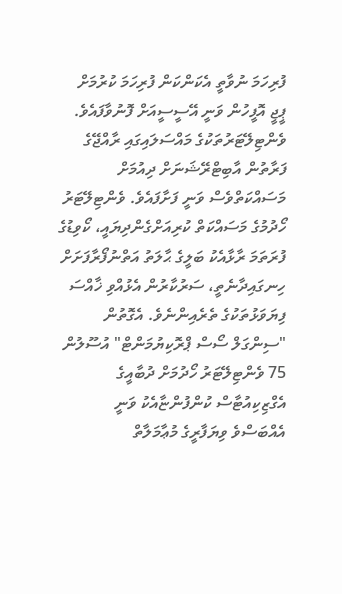ފުރިހަމަ ނުވާތީ އެކަންކަން ފުރިހަމަ ކުރުމަށް ޕީޖީ އޮފީހުން ވަނީ އޭސީސީއަށް ފޮނުވާފައެވެ.
ވެންޓިލޭޓަރުތަކުގެ މައްސަލައިގައި ރާއްޖޭގެ ފަރާތުން އާބިޓްރޭޝަނަށް ދިއުމަށް މަސައްކަތްވެސް ވަނީ ފަށާފައެވެ. ވެންޓިލޭޓަރު ހޯދުމުގެ މަސައްކަތް ކުރިއަށްގެންދިޔައީ، ކޯވިޑުގެ ފުރަތަމަ ރާޅާއެކު ބަލީގެ ޙާލަތު އަތްނުފޯރާފަށަށް ހިނގައިދާނެތީ، ސަރުކާރުން އެޅުއްވި ޚާއްސަ ފިޔަވަޅުތަކުގެ ތެރެއިންނެވެ. އެގޮތުން "ސިންގަލް ސޯސް ޕްރޮކިޔުމަންޓް" އުސޫލުން 75 ވެންޓިލޭޓަރު ހޯދުމަށް ދުބާއީގެ އެގްޒިކިއުޓާސް ކުންފުންޏާއެކު ވަނީ އެއްބަސްވެ ވިޔަފާރީގެ މުޢާމަލާތް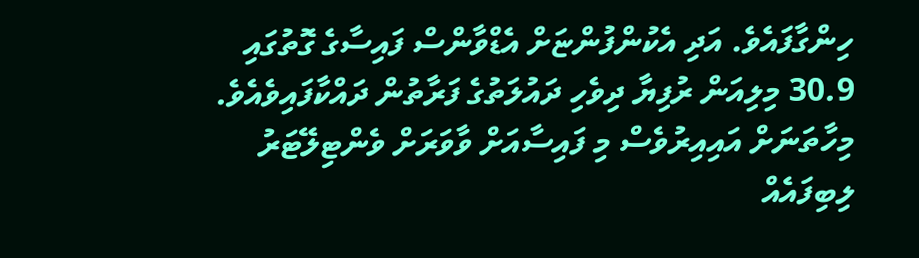ހިންގާފައެވެ. އަދި އެކުންފުންޏަށް އެޑްވާންސް ފައިސާގެ ގޮތުގައި 30.9 މިލިއަން ރުފިޔާ ދިވެހި ދައުލަތުގެ ފަރާތުން ދައްކާފައިވެއެވެ.
މިހާތަނަށް އައިއިރުވެސް މި ފައިސާއަށް ވާވަރަށް ވެންޓިލޭޓަރު ލިބިފައެއް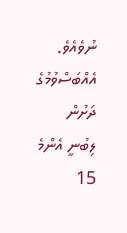ނުވެއެވެ. އެއްބަސްވުމުގެ ދަށުން ލިބުނީ އެންމެ 15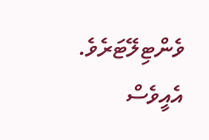ވެންޓިލޭޓަރެވެ. އެއީވެސް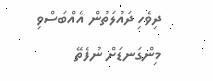ދިވެހި ދައުލަތުން އެއްބަސްވި މިންގަނޑަށް ނުފެތޭ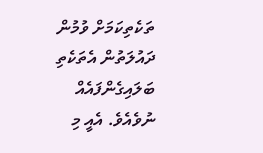ތަކެތިކަމަށް ވުމުން ދައުލަތުން އެތަކެތި ބަލައިގެންފައެއް ނުވެއެވެ. އެއީ މި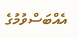އެއްބަސްވުމުގެ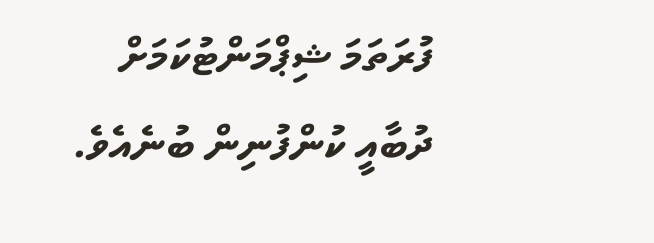ފުރަތަމަ ޝިޕްމަންޓުކަމަށް ދުބާއީ ކުންފުނިން ބުނެއެވެ.